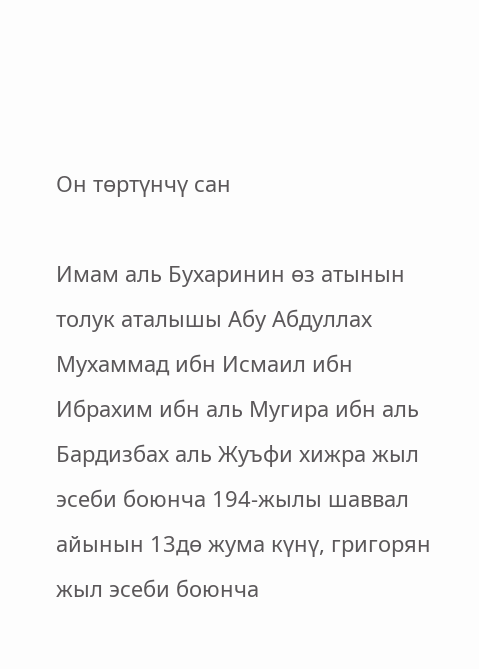Он төртүнчү сан

Имам аль Бухаринин өз атынын толук аталышы Абу Абдуллах Мухаммад ибн Исмаил ибн Ибрахим ибн аль Мугира ибн аль Бардизбах аль Жуъфи хижра жыл эсеби боюнча 194-жылы шаввал айынын 13дө жума күнү, григорян жыл эсеби боюнча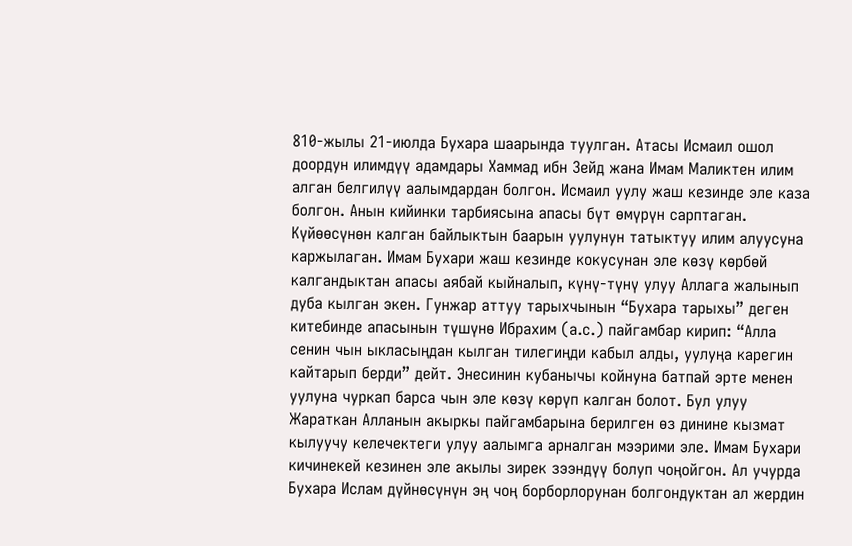810-жылы 21-июлда Бухара шаарында туулган. Атасы Исмаил ошол доордун илимдүү адамдары Хаммад ибн Зейд жана Имам Маликтен илим алган белгилүү аалымдардан болгон. Исмаил уулу жаш кезинде эле каза болгон. Анын кийинки тарбиясына апасы бүт өмүрүн сарптаган. Күйөөсүнөн калган байлыктын баарын уулунун татыктуу илим алуусуна каржылаган. Имам Бухари жаш кезинде кокусунан эле көзү көрбөй калгандыктан апасы аябай кыйналып, күнү-түнү улуу Аллага жалынып дуба кылган экен. Гунжар аттуу тарыхчынын “Бухара тарыхы” деген китебинде апасынын түшүнө Ибрахим (а.с.) пайгамбар кирип: “Алла сенин чын ыкласыңдан кылган тилегиңди кабыл алды, уулуңа карегин кайтарып берди” дейт. Энесинин кубанычы койнуна батпай эрте менен уулуна чуркап барса чын эле көзү көрүп калган болот. Бул улуу Жараткан Алланын акыркы пайгамбарына берилген өз динине кызмат кылуучу келечектеги улуу аалымга арналган мээрими эле. Имам Бухари кичинекей кезинен эле акылы зирек зээндүү болуп чоңойгон. Ал учурда Бухара Ислам дүйнөсүнүн эң чоң борборлорунан болгондуктан ал жердин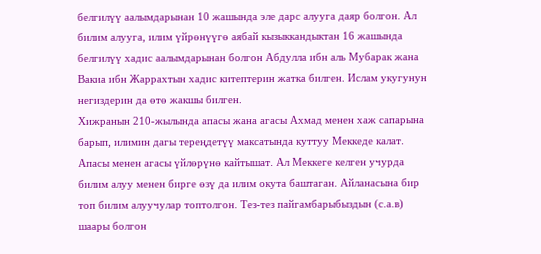белгилүү аалымдарынан 10 жашында эле дарс алууга даяр болгон. Ал билим алууга, илим үйрөнүүгө аябай кызыккандыктан 16 жашында белгилүү хадис аалымдарынан болгон Абдулла ибн аль Мубарак жана Вакиа ибн Жаррахтын хадис китептерин жатка билген. Ислам укугунун негиздерин да өтө жакшы билген.
Хижранын 210-жылында апасы жана агасы Ахмад менен хаж сапарына барып, илимин дагы тереңдетүү максатында куттуу Меккеде калат. Апасы менен агасы үйлөрүнө кайтышат. Ал Меккеге келген учурда билим алуу менен бирге өзү да илим окута баштаган. Айланасына бир топ билим алуучулар топтолгон. Тез-тез пайгамбарыбыздын (с.а.в) шаары болгон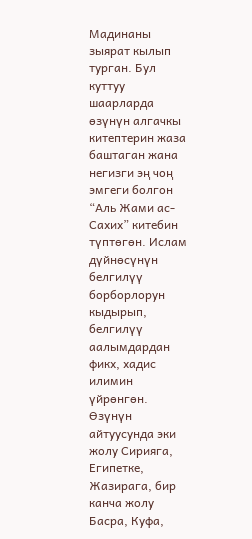Мадинаны зыярат кылып турган. Бул куттуу шаарларда өзүнүн алгачкы китептерин жаза баштаган жана негизги эң чоң эмгеги болгон “Аль Жами ас-Сахих” китебин түптөгөн. Ислам дүйнөсүнүн белгилүү борборлорун кыдырып, белгилүү аалымдардан фикх, хадис илимин үйрөнгөн. Өзүнүн айтуусунда эки жолу Сирияга, Египетке, Жазирага, бир канча жолу Басра, Куфа,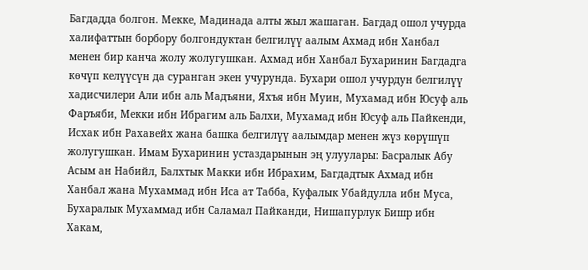Багдадда болгон. Мекке, Мадинада алты жыл жашаган. Багдад ошол учурда халифаттын борбору болгондуктан белгилүү аалым Ахмад ибн Ханбал менен бир канча жолу жолугушкан. Ахмад ибн Ханбал Бухаринин Багдадга көчүп келүүсүн да суранган экен учурунда. Бухари ошол учурдун белгилүү хадисчилери Али ибн аль Мадъяни, Яхъя ибн Муин, Мухамад ибн Юсуф аль Фаръяби, Мекки ибн Ибрагим аль Балхи, Мухамад ибн Юсуф аль Пайкенди, Исхак ибн Рахавейх жана башка белгилүү аалымдар менен жүз көрүшүп жолугушкан. Имам Бухаринин устаздарынын эң улуулары: Басралык Абу Асым ан Набийл, Балхтык Макки ибн Ибрахим, Багдадтык Ахмад ибн Ханбал жана Мухаммад ибн Иса ат Табба, Куфалык Убайдулла ибн Муса, Бухаралык Мухаммад ибн Саламал Пайканди, Нишапурлук Бишр ибн Хакам,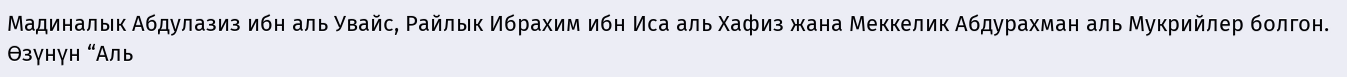Мадиналык Абдулазиз ибн аль Увайс, Райлык Ибрахим ибн Иса аль Хафиз жана Меккелик Абдурахман аль Мукрийлер болгон. Өзүнүн “Аль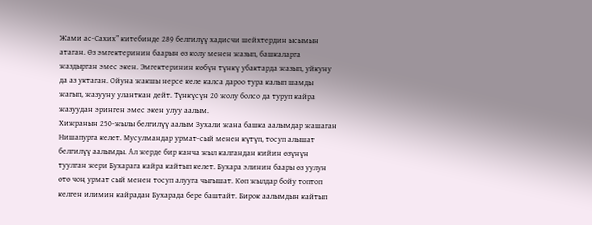Жами ас-Сахих” китебинде 289 белгилүү хадисчи шейхтердин ысымын атаган. Өз эмгектеринин баарын өз колу менен жазып, башкаларга жаздырган эмес экен. Эмгектеринин көбүн түнкү убактарда жазып, уйкуну да аз уктаган. Ойуна жакшы нерсе келе калса дароо тура калып шамды жагып, жазууну уланткан дейт. Түнкүсүн 20 жолу болсо да туруп кайра жазуудан эринген эмес экен улуу аалым.
Хижранын 250-жылы белгилүү аалым Зухали жана башка аалымдар жашаган Нишапурга келет. Мусулмандар урмат-сый менен күтүп, тосуп алышат белгилүү аалымды. Ал жерде бир канча жыл калгандан кийин өзүнүн туулган жери Бухарага кайра кайтып келет. Бухара элинин баары өз уулун өтө чоң урмат сый менен тосуп алууга чыгышат. Көп жылдар бойу топтоп келген илимин кайрадан Бухарада бере баштайт. Бирок аалымдын кайтып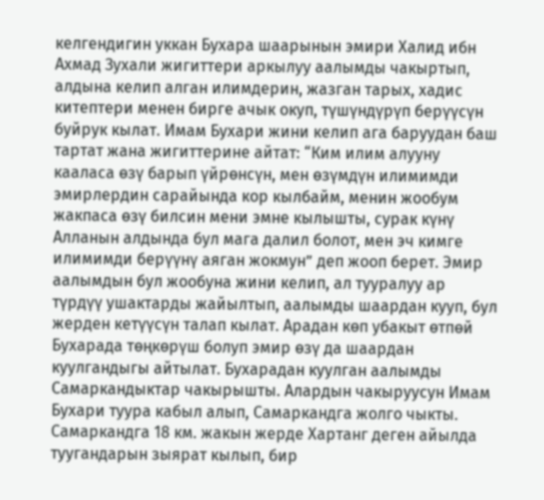келгендигин уккан Бухара шаарынын эмири Халид ибн Ахмад Зухали жигиттери аркылуу аалымды чакыртып, алдына келип алган илимдерин, жазган тарых, хадис китептери менен бирге ачык окуп, түшүндүрүп берүүсүн буйрук кылат. Имам Бухари жини келип ага баруудан баш тартат жана жигиттерине айтат: “Ким илим алууну кааласа өзү барып үйрөнсүн, мен өзүмдүн илимимди эмирлердин сарайында кор кылбайм, менин жообум жакпаса өзү билсин мени эмне кылышты, сурак күнү Алланын алдында бул мага далил болот, мен эч кимге илимимди берүүнү аяган жокмун” деп жооп берет. Эмир аалымдын бул жообуна жини келип, ал тууралуу ар түрдүү ушактарды жайылтып, аалымды шаардан кууп, бул жерден кетүүсүн талап кылат. Арадан көп убакыт өтпөй Бухарада төңкөрүш болуп эмир өзү да шаардан куулгандыгы айтылат. Бухарадан куулган аалымды Самаркандыктар чакырышты. Алардын чакыруусун Имам Бухари туура кабыл алып, Самаркандга жолго чыкты. Самаркандга 18 км. жакын жерде Хартанг деген айылда туугандарын зыярат кылып, бир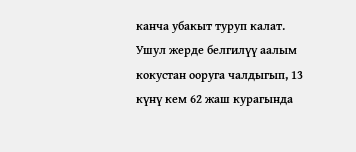канча убакыт туруп калат. Ушул жерде белгилүү аалым кокустан ооруга чалдыгып, 13 күнү кем 62 жаш курагында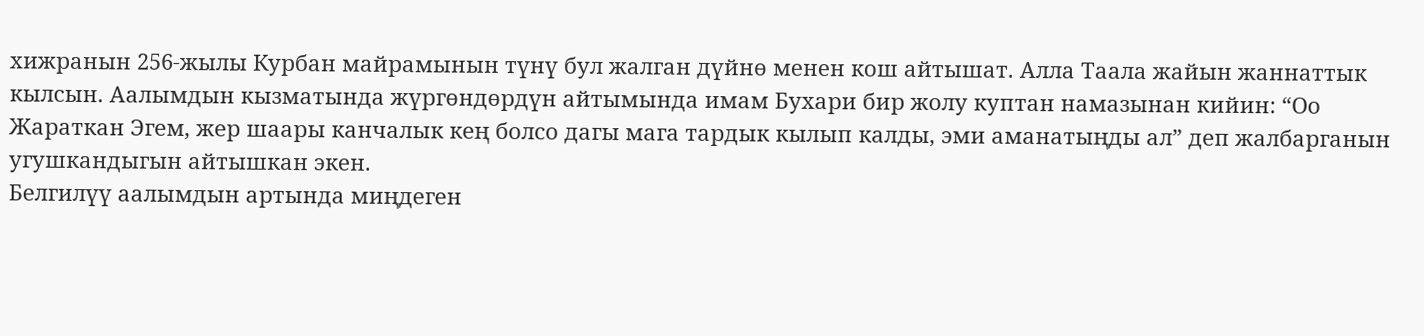хижранын 256-жылы Курбан майрамынын түнү бул жалган дүйнө менен кош айтышат. Алла Таала жайын жаннаттык кылсын. Аалымдын кызматында жүргөндөрдүн айтымында имам Бухари бир жолу куптан намазынан кийин: “Оо Жараткан Эгем, жер шаары канчалык кең болсо дагы мага тардык кылып калды, эми аманатыңды ал” деп жалбарганын угушкандыгын айтышкан экен.
Белгилүү аалымдын артында миңдеген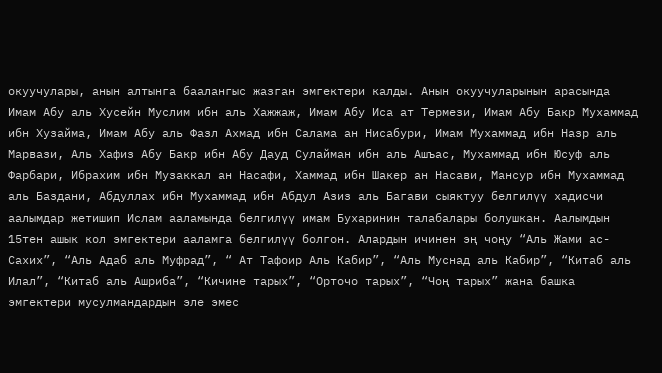окуучулары, анын алтынга баалангыс жазган эмгектери калды. Анын окуучуларынын арасында Имам Абу аль Хусейн Муслим ибн аль Хажжаж, Имам Абу Иса ат Термези, Имам Абу Бакр Мухаммад ибн Хузайма, Имам Абу аль Фазл Ахмад ибн Салама ан Нисабури, Имам Мухаммад ибн Назр аль Марвази, Аль Хафиз Абу Бакр ибн Абу Дауд Сулайман ибн аль Ашъас, Мухаммад ибн Юсуф аль Фарбари, Ибрахим ибн Музаккал ан Насафи, Хаммад ибн Шакер ан Насави, Мансур ибн Мухаммад аль Баздани, Абдуллах ибн Мухаммад ибн Абдул Азиз аль Багави сыяктуу белгилүү хадисчи аалымдар жетишип Ислам ааламында белгилүү имам Бухаринин талабалары болушкан. Аалымдын 15тен ашык кол эмгектери ааламга белгилүү болгон. Алардын ичинен эң чоңу “Аль Жами ас-Сахих”, “Аль Адаб аль Муфрад”, “ Ат Тафоир Аль Кабир”, “Аль Муснад аль Кабир”, “Китаб аль Илал”, “Китаб аль Ашриба”, “Кичине тарых”, “Орточо тарых”, “Чоң тарых” жана башка эмгектери мусулмандардын эле эмес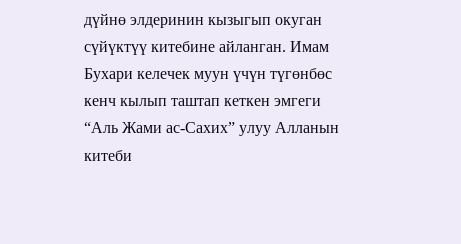дүйнө элдеринин кызыгып окуган сүйүктүү китебине айланган. Имам Бухари келечек муун үчүн түгөнбөс кенч кылып таштап кеткен эмгеги “Аль Жами ас-Сахих” улуу Алланын китеби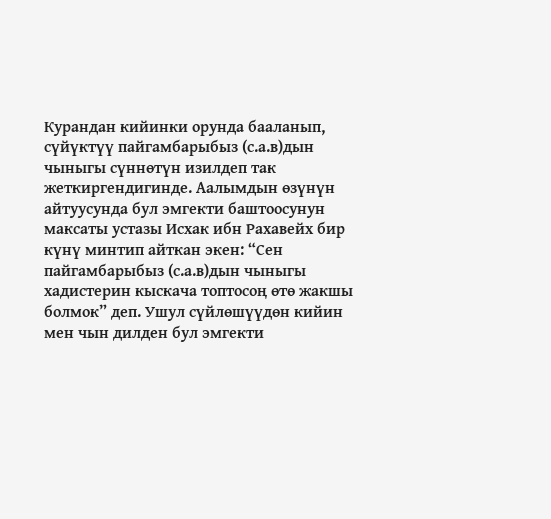Курандан кийинки орунда бааланып, сүйүктүү пайгамбарыбыз (с.а.в)дын чыныгы сүннөтүн изилдеп так жеткиргендигинде. Аалымдын өзүнүн айтуусунда бул эмгекти баштоосунун максаты устазы Исхак ибн Рахавейх бир күнү минтип айткан экен: “Сен пайгамбарыбыз (с.а.в)дын чыныгы хадистерин кыскача топтосоң өтө жакшы болмок” деп. Ушул сүйлөшүүдөн кийин мен чын дилден бул эмгекти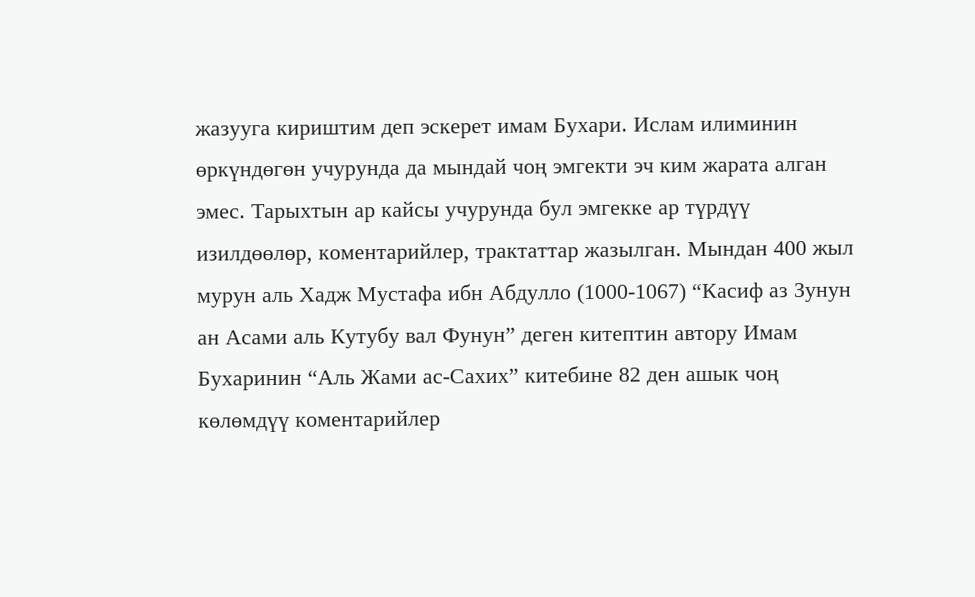жазууга кириштим деп эскерет имам Бухари. Ислам илиминин өркүндөгөн учурунда да мындай чоң эмгекти эч ким жарата алган эмес. Тарыхтын ар кайсы учурунда бул эмгекке ар түрдүү изилдөөлөр, коментарийлер, трактаттар жазылган. Мындан 400 жыл мурун аль Хадж Мустафа ибн Абдулло (1000-1067) “Касиф аз Зунун ан Асами аль Кутубу вал Фунун” деген китептин автору Имам Бухаринин “Аль Жами ас-Сахих” китебине 82 ден ашык чоң көлөмдүү коментарийлер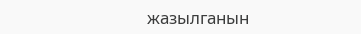жазылганын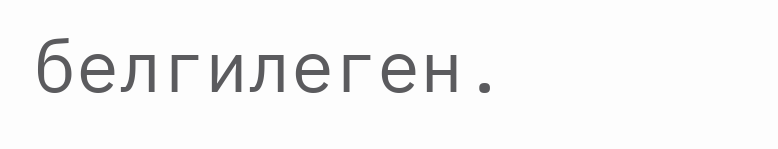белгилеген.